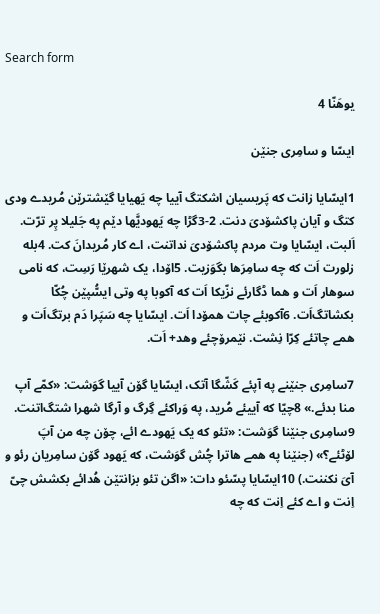Search form

یوهَنّا 4

ایسّا و سامِری جنیٚن

1ایسّایا زانت که پَریسیان اشکتگ آییا چه یَهیایا گیٚشتریٚن مُریدے ودی کتگ و آیان پاکشۆدیَ دنت. 2-3گڑا چه یَهودیَّها دیٚم په جَلیلا پِر ترّت. اَلبت، ایسّایا وت مردم پاکشۆدیَ نداتنت، اے کار مُریدانَ کت. 4بله زلورت اَت که چه سامِرَها بگوَزیت. 5اۆدا، یک شهریٚا رَسِت، که نامی سوهار اَت و هما ڈگارئے نزّیکا اَت که آکوبا په وتی ایسُّپیٚن چُکّا بکشاتگ‌اَت. 6آکوبئے چات همۆدا اَت. ایسّایا چه سَپَرا دَم برتگ‌اَت و همے چاتئے کِرّا نِشت. نیٚمرۆچئے وهد+ اَت.

7سامِری جنیٚنے په آپئے کَشّگا آتک، ایسّایا گۆن آییا گوَشت: «کمّے آپ منا بدئے.» 8چیّا که آییئے مُرید، په وَراکئے گِرگ و آرگا شهرا شتگ‌اتنت. 9سامِری جنیٚنا گوَشت: «تئو که یک یَهودے ائے، چۆن چه من آپَ لۆٹئے؟» (جنیٚنا په همے هاترا چُش گوَشت، که یَهود گۆن سامِریان رئو و آیَ نکننت.) 10ایسّایا پسّئو دات: «اگن تئو بزانتیٚن هُدائے بکشش چیّ اِنت و اے کئے اِنت که چه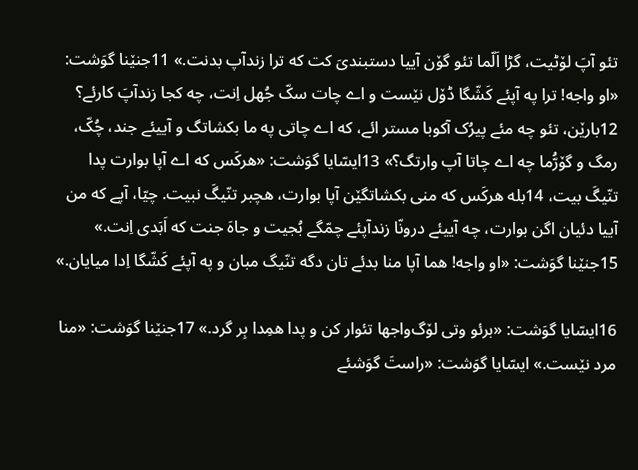تئو آپَ لۆٹیت، گڑا اَلّما تئو گۆن آییا دستبندیَ کت که ترا زند‌آپ بدنت.» 11جنیٚنا گوَشت: «او واجه! ترا په آپئے کَشّگا ڈۆل نیٚست و اے چات سکّ جُهل اِنت، چه کجا زند‌آپَ کارئے؟ 12باریٚن، تئو چه مئے پیرُک آکوبا مستر ائے، که اے چاتی په ما بکشاتگ و آییئے جند، چُکّ، رمگ و گۆرُّما چه اے چاتا آپ وارتگ؟» 13ایسّایا گوَشت: «هرکَس که اے آپا بوارت پدا تنّیگَ بیت، 14بله هرکَس که منی بکشاتگیٚن آپا بوارت، هچبر تنّیگَ نبیت. چیّا، آپے که من آییا دئیان اگن بوارت، چه آییئے درونّا زند‌آپئے چمّگے بُجیت و جاهَ جنت که اَبَدی اِنت.» 15جنیٚنا گوَشت: «او واجه! هما آپا منا بدئے تان دگه تنّیگ مبان و په آپئے کَشّگا اِدا میایان.»

16ایسّایا گوَشت: «برئو وتی لۆگ‌واجها تئوار کن و پدا همِدا بِر گرد.» 17جنیٚنا گوَشت: «منا مرد نیٚست.» ایسّایا گوَشت: «راستَ گوَشئے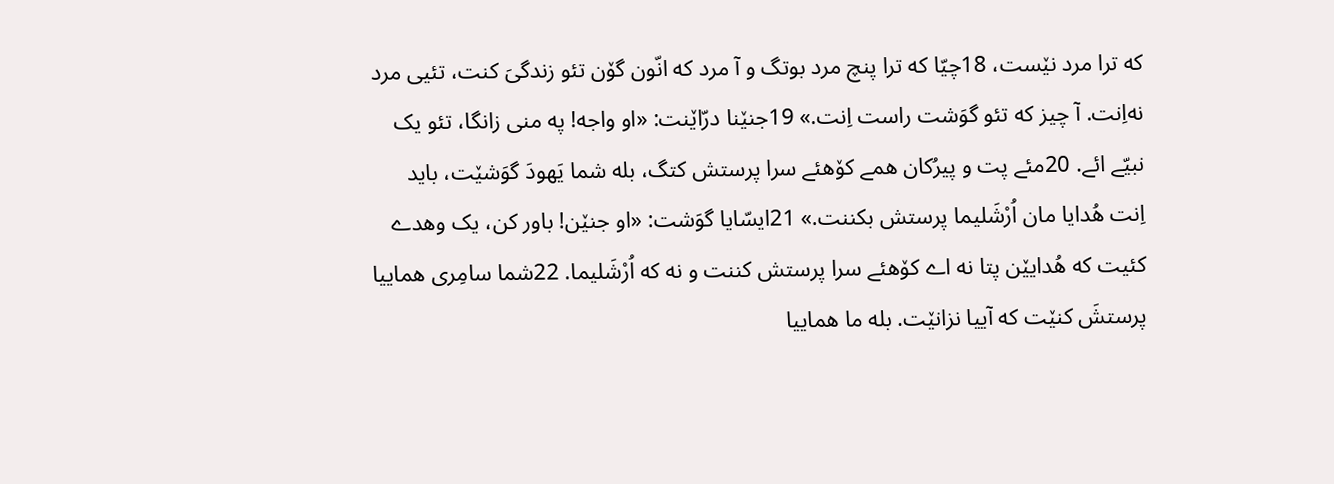که ترا مرد نیٚست، 18چیّا که ترا پنچ مرد بوتگ و آ مرد که انّون گۆن تئو زندگیَ کنت، تئیی مرد نه‌اِنت. آ چیز که تئو گوَشت راست اِنت.» 19جنیٚنا درّایٚنت: «او واجه! په منی زانگا، تئو یک نبیّے ائے. 20مئے پت و پیرُکان همے کۆهئے سرا پرستش کتگ، بله شما یَهودَ گوَشیٚت، باید اِنت هُدایا مان اُرْشَلیما پرستش بکننت.» 21ایسّایا گوَشت: «او جنیٚن! باور کن، یک وهدے کئیت که هُداییٚن پتا نه اے کۆهئے سرا پرستش کننت و نه که اُرْشَلیما. 22شما سامِری هماییا پرستشَ کنیٚت که آییا نزانیٚت. بله ما هماییا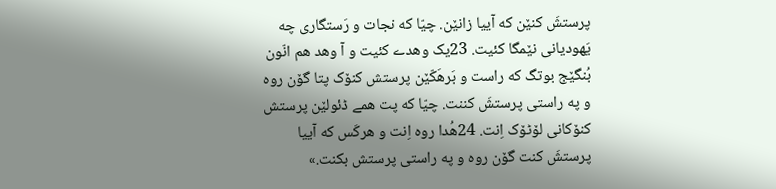پرستشَ کنیٚن که آییا زانیٚن. چیّا که نجات و رَستگاری چه یَهودیانی نیٚمگا کئیت. 23یک وهدے کئیت و آ وهد هم انّون بُنگیٚج بوتگ که راست و بَرهَکّیٚن پرستش کنۆک پتا گۆن روه و په راستی پرستشَ کننت. چیّا که پت همے ڈئولیٚن پرستش کنۆکانی لۆٹۆک اِنت. 24هُدا روه اِنت و هرکَس که آییا پرستشَ کنت گۆن روه و په راستی پرستش بکنت.»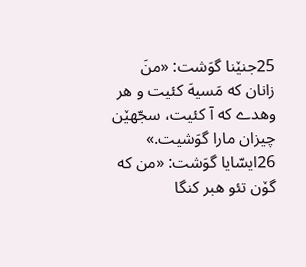25جنیٚنا گوَشت: «منَ زانان که مَسیهَ کئیت و هر وهدے که آ کئیت، سجّهیٚن چیزان مارا گوَشیت.» 26ایسّایا گوَشت: «من که گۆن تئو هبر کنگا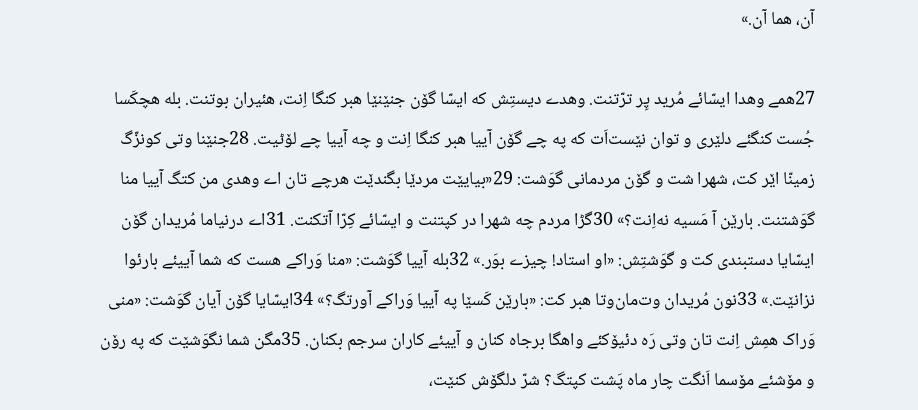آن، هما آن.»

27همے وهدا ایسّائے مُرید پِر ترّتنت. وهدے دیستِش که ایسّا گۆن جنیٚنیٚا هبر کنگا اِنت، هئیران بوتنت. بله هچکَسا جُست کنگئے دلیٚری و توان نیٚست‌اَت که په چے گۆن آییا هبر کنگا اِنت و چه آییا چے لۆٹیت. 28جنیٚنا وتی کونزّگ زمینّا ایٚر کت، شهرا شت و گۆن مردمانی گوَشت: 29«بیاییٚت مردیٚا بگندیٚت هرچے تان اے وهدی من کتگ آییا منا گوَشتنت. باریٚن آ مَسیه نه‌اِنت؟» 30گڑا مردم چه شهرا در کپتنت و ایسّائے کِرّا آتکنت. 31اے درنیاما مُریدان گۆن ایسّایا دستبندی کت و گوَشتِش: «او استاد! چیزے بوَر.» 32بله آییا گوَشت: «منا وَراکے هست که شما آییئے بارئوا نزانیٚت.» 33نون مُریدان وت‌مان‌وتا هبر کت: «باریٚن کَسیٚا په آییا وَراکے آورتگ؟» 34ایسّایا گۆن آیان گوَشت: «منی وَراک همِش اِنت تان وتی رَه دئیۆکئے واهگا برجاه کنان و آییئے کاران سرجم بکنان. 35مگن شما نگوَشیٚت که په رۆن و مۆشئے مۆسما اَنگت چار ماه پَشت کپتگ؟ شرّ دلگۆش کنیٚت،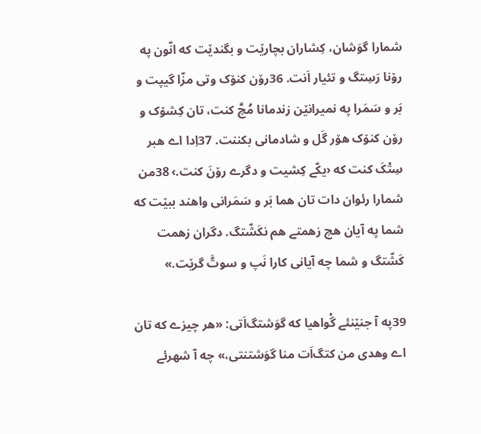شمارا گوَشان، کِشاران بچاریٚت و بگندیٚت که انّون په رۆنا رَسِتگ و تئیار اَنت. 36رۆن کنۆک وتی مزّا گیپت و بَر و سَمَرا په نمیرانیٚن زندمانا مُچَّ کنت، تان کِشۆک و رۆن کنۆک هۆر گَل و شادمانی بکننت. 37اِدا اے هبر سِتْکَ کنت که ‹یکّے کِشیت و دگرے رۆنَ کنت.› 38من شمارا رئوان دات تان هما بَر و سَمَرانی واهند ببیٚت که شما په آیان هچ زهمتے هم نکَشّتگ. دگران زهمت کَشّتگ و شما چه آیانی کارا نَپ و سوتَّ گریٚت.»

39په آ جنیٚنئے گْواهیا که گوَشتگ‌اَتی: «هر چیزے که تان اے وهدی من کتگ‌اَت منا گوَشتنتی،» چه آ شهرئے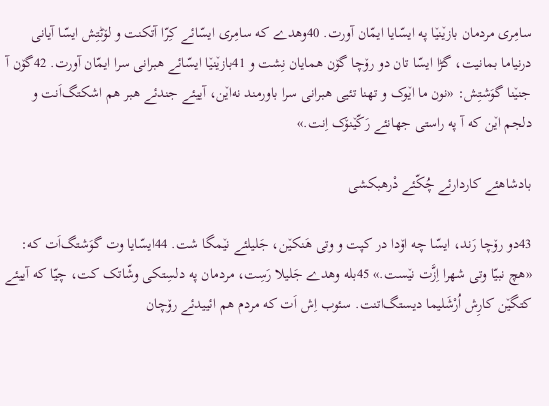سامِری مردمان بازیٚنیٚا په ایسّایا ایمّان آورت. 40وهدے که سامِری ایسّائے کِرّا آتکنت و لۆٹتِش ایسّا آیانی درنیاما بمانیت، گڑا ایسّا تان دو رۆچا گۆن همایان نِشت و 41بازیٚنیٚا ایسّائے هبرانی سرا ایمّان آورت. 42گۆن آ جنیٚنا گوَشتِش: «نون ما ایٚوک و تهنا تئیی هبرانی سرا باورمند نه‌ایٚن، آییئے جندئے هبر هم اشکتگ‌اَنت و دلجم ایٚن که آ په راستی جهانئے رَکّیٚنۆک اِنت.»

بادشاهئے کاردارئے چُکّئے دْرهبکشی

43دو رۆچا رَند، ایسّا چه اۆدا در کپت و وتی هَنکیٚن، جَلیلئے نیٚمگا شت. 44ایسّایا وت گوَشتگ‌اَت که: «هچ نبیّا وتی شهرا اِزَّت نیٚست.» 45بله وهدے جَلیلا رَسِت، مردمان په دلسِتکی وشّاتک کت، چیّا که آییئے کتگیٚن کارِش اُرْشَلیما دیستگ‌اتنت. سئوب اِش اَت که مردم هم ائییدئے رۆچان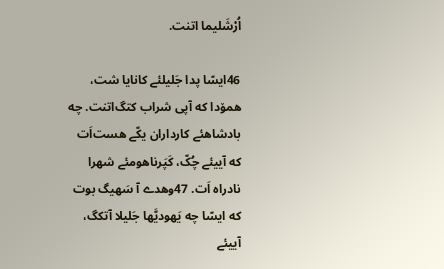اُرْشَلیما اتنت.

46ایسّا پدا جَلیلئے کانایا شت، همۆدا که آپی شراب کتگ‌اتنت. چه بادشاهئے کارداران یکّے هست‌اَت که آییئے چُکّ، کَپَرناهومئے شهرا نادراه اَت. 47وهدے آ سَهیگ بوت که ایسّا چه یَهودیَّها جَلیلا آتکگ، آییئے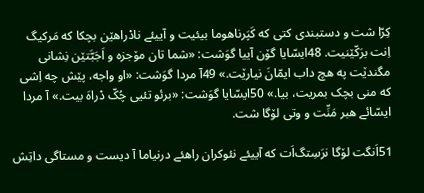کِرّا شت و دستبندی کتی که کَپَرناهوما بیئیت و آییئے نادْراهیٚن بچکا که مَرکیگ اِنت برَکّیٚنیت. 48ایسّایا گۆن آییا گوَشت: «شما تان مۆجزه و اَجَبَّتیٚن نِشانی مگندیٚت په هچ داب ایمّانَ نیاریٚت.» 49آ مردا گوَشت: «او واجه، پیٚش چه اِشی که منی بچک بمریت، بیا.» 50ایسّایا گوَشت: «برئو تئیی چُکّ دْراهَ بیت.» آ مردا ایسّائے هبر مَنِّت و وتی لۆگا شت.

51اَنگت لۆگا نرَسِتگ‌اَت که آییئے نئوکران راهئے درنیاما آ دیست و مستاگی داتِش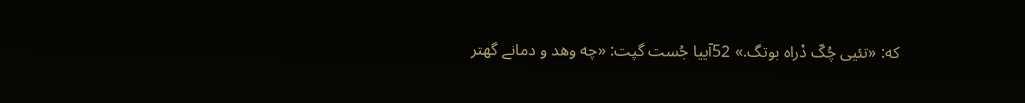که: «تئیی چُکّ دْراه بوتگ.» 52آییا جُست گپت: «چه وهد و دمانے گهتر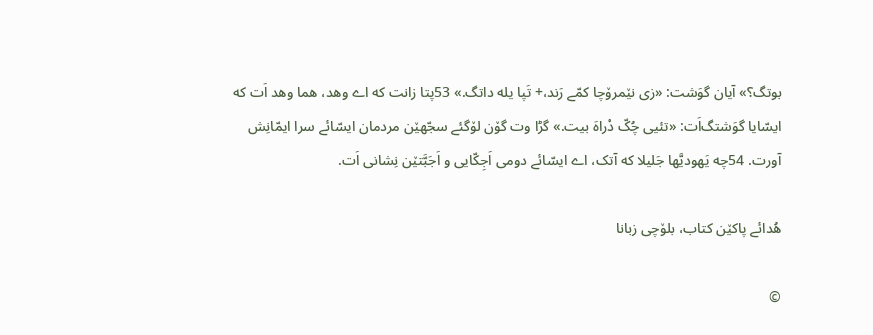بوتگ؟» آیان گوَشت: «زی نیٚمرۆچا کمّے رَند،+ تَپا یله داتگ.» 53پتا زانت که اے وهد، هما وهد اَت که ایسّایا گوَشتگ‌اَت: «تئیی چُکّ دْراهَ بیت.» گڑا وت گۆن لۆگئے سجّهیٚن مردمان ایسّائے سرا ایمّانِش آورت. 54چه یَهودیَّها جَلیلا که آتک، اے ایسّائے دومی اَجِکّایی و اَجَبَّتیٚن نِشانی اَت.

هُدائے پاکێن کتاب، بلۆچی زبانا

©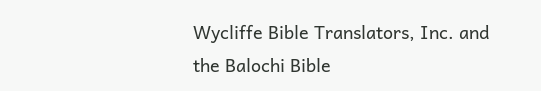Wycliffe Bible Translators, Inc. and the Balochi Bible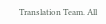Translation Team. All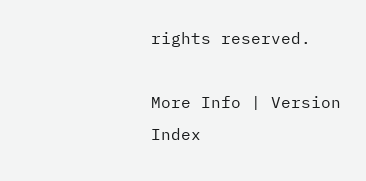rights reserved.

More Info | Version Index